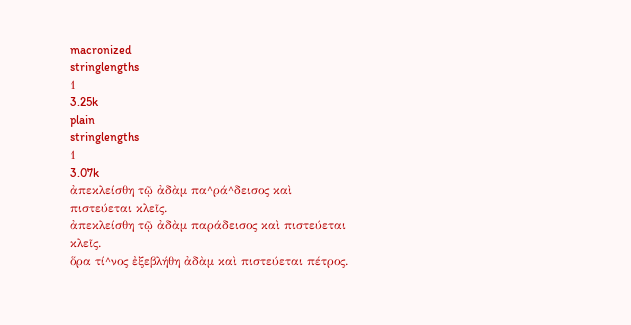macronized
stringlengths
1
3.25k
plain
stringlengths
1
3.07k
ἀπεκλείσθη τῷ ἀδὰμ πα^ρά^δεισος καὶ πιστεύεται κλεῖς.
ἀπεκλείσθη τῷ ἀδὰμ παράδεισος καὶ πιστεύεται κλεῖς.
ὅρα τί^νος ἐξεβλήθη ἀδὰμ καὶ πιστεύεται πέτρος.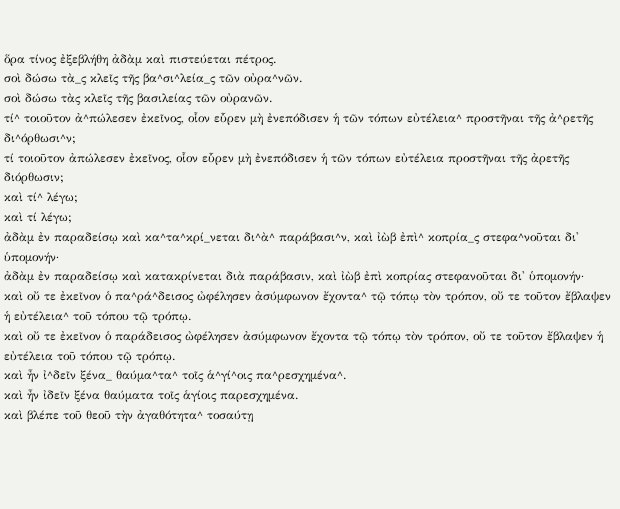ὅρα τίνος ἐξεβλήθη ἀδὰμ καὶ πιστεύεται πέτρος.
σοὶ δώσω τὰ_ς κλεῖς τῆς βα^σι^λεία_ς τῶν οὐρα^νῶν.
σοὶ δώσω τὰς κλεῖς τῆς βασιλείας τῶν οὐρανῶν.
τί^ τοιοῦτον ἀ^πώλεσεν ἐκεῖνος, οἷον εὗρεν μὴ ἐνεπόδισεν ἡ τῶν τόπων εὐτέλεια^ προστῆναι τῆς ἀ^ρετῆς δι^όρθωσι^ν;
τί τοιοῦτον ἀπώλεσεν ἐκεῖνος, οἷον εὗρεν μὴ ἐνεπόδισεν ἡ τῶν τόπων εὐτέλεια προστῆναι τῆς ἀρετῆς διόρθωσιν;
καὶ τί^ λέγω;
καὶ τί λέγω;
ἀδὰμ ἐν παραδείσῳ καὶ κα^τα^κρί_νεται δι^ὰ^ παράβασι^ν, καὶ ἰὼβ ἐπὶ^ κοπρία_ς στεφα^νοῦται δι' ὑπομονήν·
ἀδὰμ ἐν παραδείσῳ καὶ κατακρίνεται διὰ παράβασιν, καὶ ἰὼβ ἐπὶ κοπρίας στεφανοῦται δι' ὑπομονήν·
καὶ οὔ τε ἐκεῖνον ὁ πα^ρά^δεισος ὠφέλησεν ἀσύμφωνον ἔχοντα^ τῷ τόπῳ τὸν τρόπον, οὔ τε τοῦτον ἔβλαψεν ἡ εὐτέλεια^ τοῦ τόπου τῷ τρόπῳ.
καὶ οὔ τε ἐκεῖνον ὁ παράδεισος ὠφέλησεν ἀσύμφωνον ἔχοντα τῷ τόπῳ τὸν τρόπον, οὔ τε τοῦτον ἔβλαψεν ἡ εὐτέλεια τοῦ τόπου τῷ τρόπῳ.
καὶ ἦν ἰ^δεῖν ξένα_ θαύμα^τα^ τοῖς ἁ^γί^οις πα^ρεσχημένα^.
καὶ ἦν ἰδεῖν ξένα θαύματα τοῖς ἁγίοις παρεσχημένα.
καὶ βλέπε τοῦ θεοῦ τὴν ἀγαθότητα^ τοσαύτῃ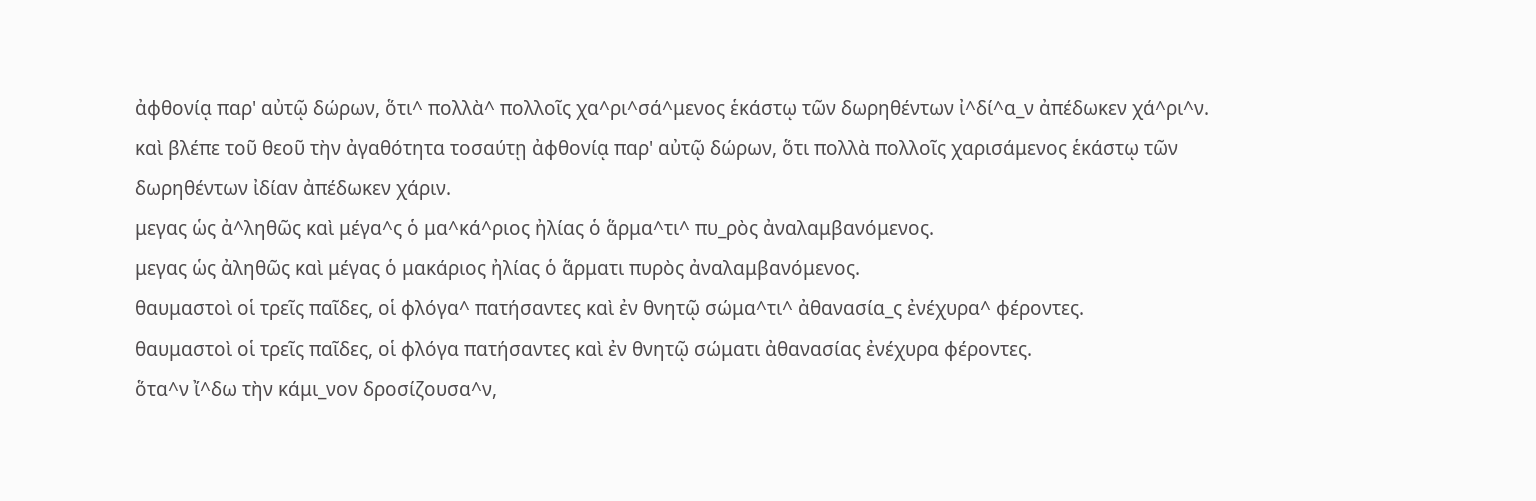ἀφθονίᾳ παρ' αὐτῷ δώρων, ὅτι^ πολλὰ^ πολλοῖς χα^ρι^σά^μενος ἑκάστῳ τῶν δωρηθέντων ἰ^δί^α_ν ἀπέδωκεν χά^ρι^ν.
καὶ βλέπε τοῦ θεοῦ τὴν ἀγαθότητα τοσαύτῃ ἀφθονίᾳ παρ' αὐτῷ δώρων, ὅτι πολλὰ πολλοῖς χαρισάμενος ἑκάστῳ τῶν δωρηθέντων ἰδίαν ἀπέδωκεν χάριν.
μεγας ὡς ἀ^ληθῶς καὶ μέγα^ς ὁ μα^κά^ριος ἠλίας ὁ ἅρμα^τι^ πυ_ρὸς ἀναλαμβανόμενος.
μεγας ὡς ἀληθῶς καὶ μέγας ὁ μακάριος ἠλίας ὁ ἅρματι πυρὸς ἀναλαμβανόμενος.
θαυμαστοὶ οἱ τρεῖς παῖδες, οἱ φλόγα^ πατήσαντες καὶ ἐν θνητῷ σώμα^τι^ ἀθανασία_ς ἐνέχυρα^ φέροντες.
θαυμαστοὶ οἱ τρεῖς παῖδες, οἱ φλόγα πατήσαντες καὶ ἐν θνητῷ σώματι ἀθανασίας ἐνέχυρα φέροντες.
ὅτα^ν ἴ^δω τὴν κάμι_νον δροσίζουσα^ν,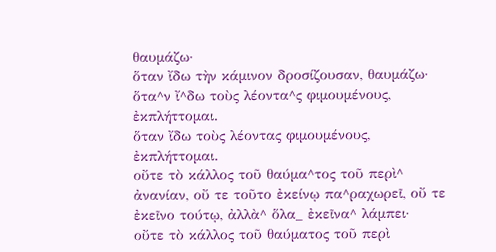θαυμάζω·
ὅταν ἴδω τὴν κάμινον δροσίζουσαν, θαυμάζω·
ὅτα^ν ἴ^δω τοὺς λέοντα^ς φιμουμένους, ἐκπλήττομαι.
ὅταν ἴδω τοὺς λέοντας φιμουμένους, ἐκπλήττομαι.
οὔτε τὸ κάλλος τοῦ θαύμα^τος τοῦ περὶ^ ἀνανίαν, οὔ τε τοῦτο ἐκείνῳ πα^ραχωρεῖ, οὔ τε ἐκεῖνο τούτῳ, ἀλλὰ^ ὅλα_ ἐκεῖνα^ λάμπει·
οὔτε τὸ κάλλος τοῦ θαύματος τοῦ περὶ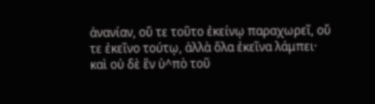ἀνανίαν, οὔ τε τοῦτο ἐκείνῳ παραχωρεῖ, οὔ τε ἐκεῖνο τούτῳ, ἀλλὰ ὅλα ἐκεῖνα λάμπει·
καὶ οὐ δὲ ἓν ὑ^πὸ τοῦ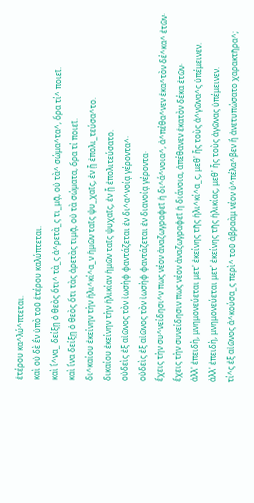ἑτέρου κα^λύ^πτεται.
καὶ οὐ δὲ ἓν ὑπὸ τοῦ ἑτέρου καλύπτεται.
καὶ ἵ^να_ δείξῃ ὁ θεὸς ὅτι^ τὰ_ς ἀ^ρετὰ_ς τι_μᾷ, οὐ τὰ^ σώμα^τα^, ὅρα τί^ ποιεῖ.
καὶ ἵνα δείξῃ ὁ θεὸς ὅτι τὰς ἀρετὰς τιμᾷ, οὐ τὰ σώματα, ὅρα τί ποιεῖ.
δι^καίου ἐκείνην τὴν ἡλι^κί^α_ν ἡμῶν ταῖς ψυ_χαῖς, ἐν ᾗ ἐπολι_τεύσα^το.
δικαίου ἐκείνην τὴν ἡλικίαν ἡμῶν ταῖς ψυχαῖς, ἐν ᾗ ἐπολιτεύσατο.
οὐδεὶς ἐξ αἰῶνος τὸν ἰωσὴφ φαντάζεται ἐν δι^α^νοίᾳ γέροντα^·
οὐδεὶς ἐξ αἰῶνος τὸν ἰωσὴφ φαντάζεται ἐν διανοίᾳ γέροντα·
ἔχεις τὴν συ^νείδησι^ν πως νέον ἀναζωγραφεῖ ἡ δι^ά^νοια^, ἀ^πέθα^νεν ἑκα^τὸν δέ^κα^ ἐτῶν·
ἔχεις τὴν συνείδησιν πως νέον ἀναζωγραφεῖ ἡ διάνοια, ἀπέθανεν ἑκατὸν δέκα ἐτῶν·
ἀλλ' ἐπειδὴ, μνημονεύεται μετ' ἐκείνης τῆς ἡλι^κί^α_ς, μεθ' ἧς τοὺς ἀ^γῶνα^ς ὑπέμεινεν.
ἀλλ' ἐπειδὴ, μνημονεύεται μετ' ἐκείνης τῆς ἡλικίας, μεθ' ἧς τοὺς ἀγῶνας ὑπέμεινεν.
τί^ς ἐξ αἰῶνος ἀ^κούσα_ς περὶ^ τοῦ ἀβραὰμ νέον ὑ^πέλα^βεν ἢ ἀνετυπώσατο χαρακτῆρα^;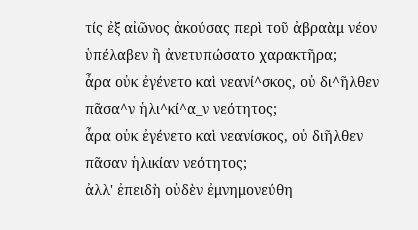τίς ἐξ αἰῶνος ἀκούσας περὶ τοῦ ἀβραὰμ νέον ὑπέλαβεν ἢ ἀνετυπώσατο χαρακτῆρα;
ἆρα οὐκ ἐγένετο καὶ νεανί^σκος, οὐ δι^ῆλθεν πᾶσα^ν ἡλι^κί^α_ν νεότητος;
ἆρα οὐκ ἐγένετο καὶ νεανίσκος, οὐ διῆλθεν πᾶσαν ἡλικίαν νεότητος;
ἀλλ' ἐπειδὴ οὐδὲν ἐμνημονεύθη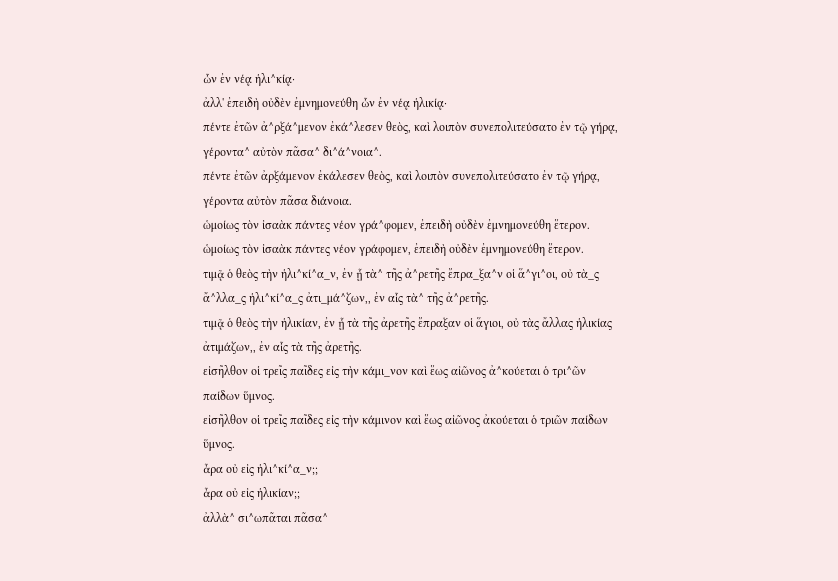ὧν ἐν νέᾳ ἡλι^κίᾳ·
ἀλλ' ἐπειδὴ οὐδὲν ἐμνημονεύθη ὧν ἐν νέᾳ ἡλικίᾳ·
πέντε ἐτῶν ἀ^ρξά^μενον ἐκά^λεσεν θεὸς, καὶ λοιπὸν συνεπολιτεύσατο ἐν τῷ γήρᾳ, γέροντα^ αὐτὸν πᾶσα^ δι^ά^νοια^.
πέντε ἐτῶν ἀρξάμενον ἐκάλεσεν θεὸς, καὶ λοιπὸν συνεπολιτεύσατο ἐν τῷ γήρᾳ, γέροντα αὐτὸν πᾶσα διάνοια.
ὡμοίως τὸν ἰσαὰκ πάντες νέον γρά^φομεν, ἐπειδὴ οὐδὲν ἐμνημονεύθη ἕτερον.
ὡμοίως τὸν ἰσαὰκ πάντες νέον γράφομεν, ἐπειδὴ οὐδὲν ἐμνημονεύθη ἕτερον.
τιμᾷ ὁ θεὸς τὴν ἡλι^κί^α_ν, ἐν ᾗ τὰ^ τῆς ἀ^ρετῆς ἔπρα_ξα^ν οἱ ἅ^γι^οι, οὐ τὰ_ς ἄ^λλα_ς ἡλι^κί^α_ς ἀτι_μά^ζων,, ἐν αἷς τὰ^ τῆς ἀ^ρετῆς.
τιμᾷ ὁ θεὸς τὴν ἡλικίαν, ἐν ᾗ τὰ τῆς ἀρετῆς ἔπραξαν οἱ ἅγιοι, οὐ τὰς ἄλλας ἡλικίας ἀτιμάζων,, ἐν αἷς τὰ τῆς ἀρετῆς.
εἰσῆλθον οἱ τρεῖς παῖδες εἰς τὴν κάμι_νον καὶ ἕως αἰῶνος ἀ^κούεται ὁ τρι^ῶν παίδων ὕμνος.
εἰσῆλθον οἱ τρεῖς παῖδες εἰς τὴν κάμινον καὶ ἕως αἰῶνος ἀκούεται ὁ τριῶν παίδων ὕμνος.
ἆρα οὐ εἰς ἡλι^κί^α_ν;;
ἆρα οὐ εἰς ἡλικίαν;;
ἀλλὰ^ σι^ωπᾶται πᾶσα^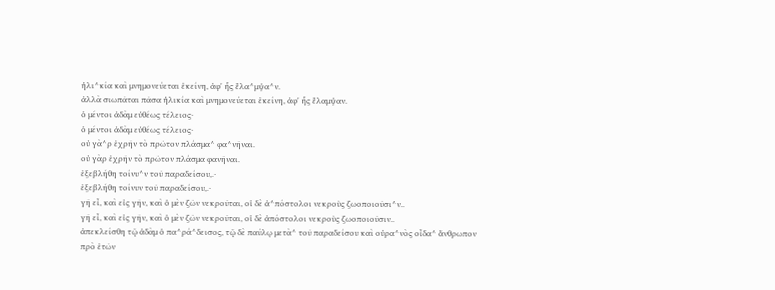ἡλι^κία καὶ μνημονεύεται ἐκείνη, ἀφ' ἧς ἔλα^μψα^ν.
ἀλλὰ σιωπᾶται πᾶσα ἡλικία καὶ μνημονεύεται ἐκείνη, ἀφ' ἧς ἔλαμψαν.
ὁ μέντοι ἀδὰμ εὐθέως τέλειος·
ὁ μέντοι ἀδὰμ εὐθέως τέλειος·
οὐ γὰ^ρ ἐχρῆν τὸ πρῶτον πλάσμα^ φα^νῆναι.
οὐ γὰρ ἐχρῆν τὸ πρῶτον πλάσμα φανῆναι.
ἐξεβλήθη τοίνυ^ν τοῦ παραδείσου,.·
ἐξεβλήθη τοίνυν τοῦ παραδείσου,.·
γῆ εἶ, καὶ εἰς γῆν, καὶ ὁ μὲν ζῶν νεκροῦται, οἱ δὲ ἀ^πόστολοι νεκροὺς ζωοποιοῦσι^ν..
γῆ εἶ, καὶ εἰς γῆν, καὶ ὁ μὲν ζῶν νεκροῦται, οἱ δὲ ἀπόστολοι νεκροὺς ζωοποιοῦσιν..
ἀπεκλείσθη τῷ ἀδὰμ ὁ πα^ρά^δεισος, τῷ δὲ παύλῳ μετὰ^ τοῦ παραδείσου καὶ οὐρα^νὸς οἶδα^ ἄνθρωπον πρὸ ἐτῶν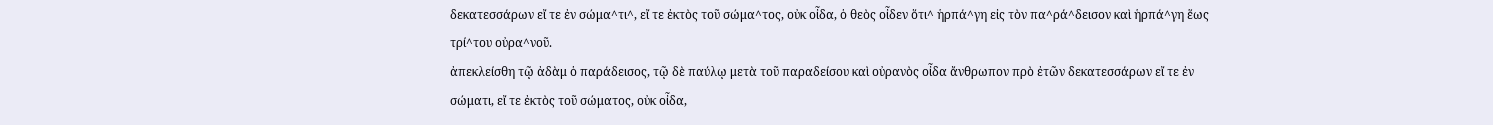δεκατεσσάρων εἴ τε ἐν σώμα^τι^, εἴ τε ἐκτὸς τοῦ σώμα^τος, οὐκ οἶδα, ὁ θεὸς οἶδεν ὅτι^ ἡρπά^γη εἰς τὸν πα^ρά^δεισον καὶ ἡρπά^γη ἕως τρί^του οὐρα^νοῦ.
ἀπεκλείσθη τῷ ἀδὰμ ὁ παράδεισος, τῷ δὲ παύλῳ μετὰ τοῦ παραδείσου καὶ οὐρανὸς οἶδα ἄνθρωπον πρὸ ἐτῶν δεκατεσσάρων εἴ τε ἐν σώματι, εἴ τε ἐκτὸς τοῦ σώματος, οὐκ οἶδα,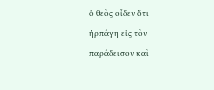ὁ θεὸς οἶδεν ὅτι ἡρπάγη εἰς τὸν παράδεισον καὶ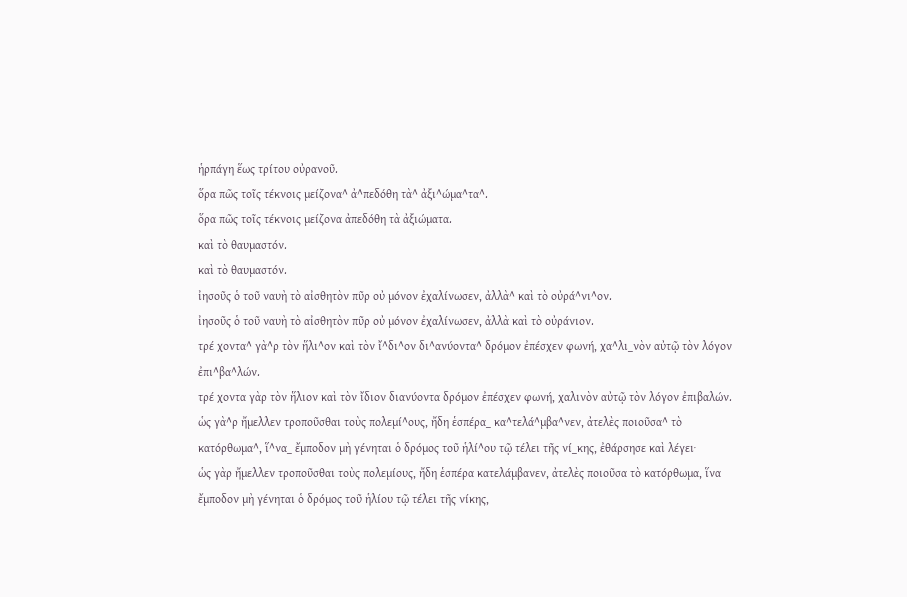ἡρπάγη ἕως τρίτου οὐρανοῦ.
ὅρα πῶς τοῖς τέκνοις μείζονα^ ἀ^πεδόθη τὰ^ ἀξι^ώμα^τα^.
ὅρα πῶς τοῖς τέκνοις μείζονα ἀπεδόθη τὰ ἀξιώματα.
καὶ τὸ θαυμαστόν.
καὶ τὸ θαυμαστόν.
ἰησοῦς ὁ τοῦ ναυὴ τὸ αἰσθητὸν πῦρ οὐ μόνον ἐχαλίνωσεν, ἀλλὰ^ καὶ τὸ οὐρά^νι^ον.
ἰησοῦς ὁ τοῦ ναυὴ τὸ αἰσθητὸν πῦρ οὐ μόνον ἐχαλίνωσεν, ἀλλὰ καὶ τὸ οὐράνιον.
τρέ χοντα^ γὰ^ρ τὸν ἥλι^ον καὶ τὸν ἴ^δι^ον δι^ανύοντα^ δρόμον ἐπέσχεν φωνή, χα^λι_νὸν αὐτῷ τὸν λόγον ἐπι^βα^λών.
τρέ χοντα γὰρ τὸν ἥλιον καὶ τὸν ἴδιον διανύοντα δρόμον ἐπέσχεν φωνή, χαλινὸν αὐτῷ τὸν λόγον ἐπιβαλών.
ὡς γὰ^ρ ἤμελλεν τροποῦσθαι τοὺς πολεμί^ους, ἤδη ἑσπέρα_ κα^τελά^μβα^νεν, ἀτελὲς ποιοῦσα^ τὸ κατόρθωμα^, ἵ^να_ ἔμποδον μὴ γένηται ὁ δρόμος τοῦ ἡλί^ου τῷ τέλει τῆς νί_κης, ἐθάρσησε καὶ λέγει·
ὡς γὰρ ἤμελλεν τροποῦσθαι τοὺς πολεμίους, ἤδη ἑσπέρα κατελάμβανεν, ἀτελὲς ποιοῦσα τὸ κατόρθωμα, ἵνα ἔμποδον μὴ γένηται ὁ δρόμος τοῦ ἡλίου τῷ τέλει τῆς νίκης,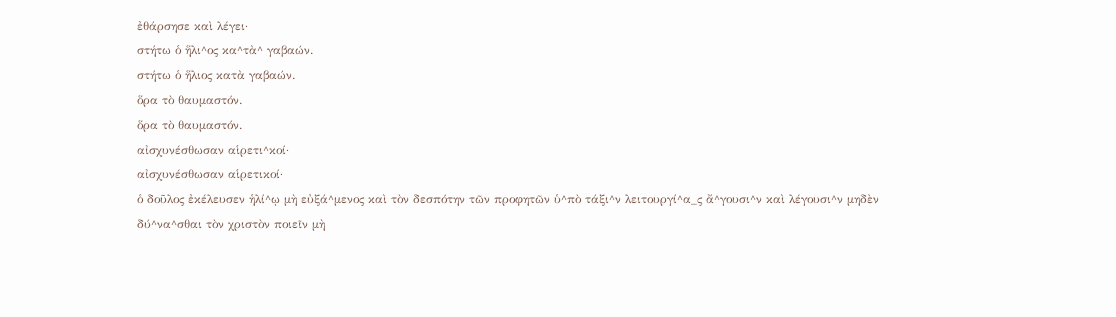ἐθάρσησε καὶ λέγει·
στήτω ὁ ἥλι^ος κα^τὰ^ γαβαών.
στήτω ὁ ἥλιος κατὰ γαβαών.
ὅρα τὸ θαυμαστόν.
ὅρα τὸ θαυμαστόν.
αἰσχυνέσθωσαν αἱρετι^κοί·
αἰσχυνέσθωσαν αἱρετικοί·
ὁ δοῦλος ἐκέλευσεν ἡλί^ῳ μὴ εὐξά^μενος καὶ τὸν δεσπότην τῶν προφητῶν ὑ^πὸ τάξι^ν λειτουργί^α_ς ἄ^γουσι^ν καὶ λέγουσι^ν μηδὲν δύ^να^σθαι τὸν χριστὸν ποιεῖν μὴ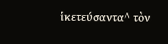ἱκετεύσαντα^ τὸν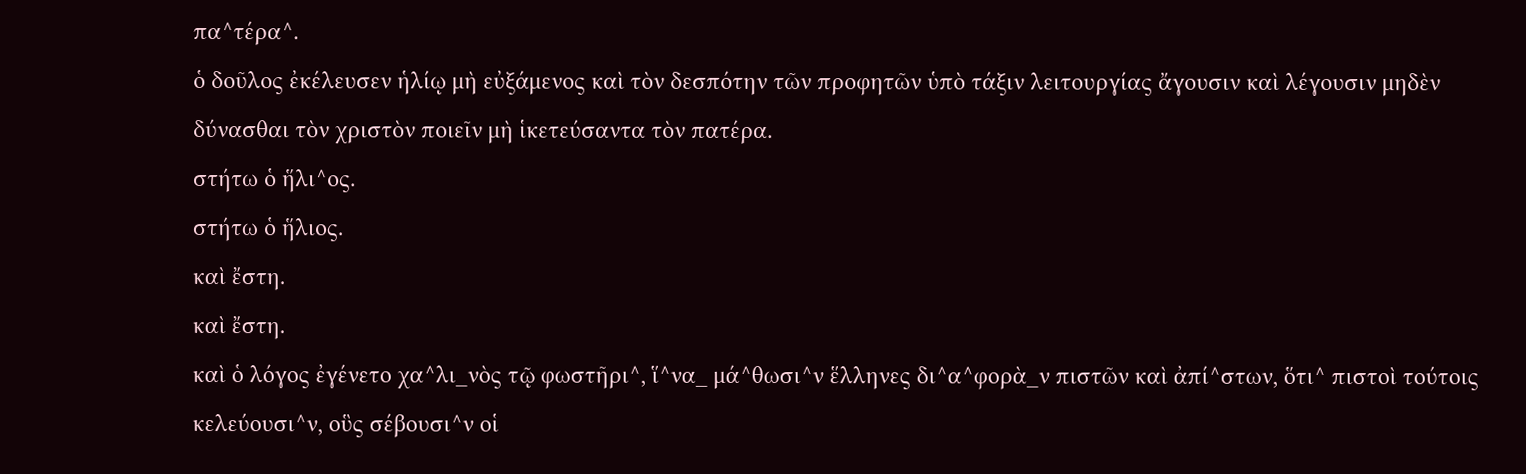πα^τέρα^.
ὁ δοῦλος ἐκέλευσεν ἡλίῳ μὴ εὐξάμενος καὶ τὸν δεσπότην τῶν προφητῶν ὑπὸ τάξιν λειτουργίας ἄγουσιν καὶ λέγουσιν μηδὲν δύνασθαι τὸν χριστὸν ποιεῖν μὴ ἱκετεύσαντα τὸν πατέρα.
στήτω ὁ ἥλι^ος.
στήτω ὁ ἥλιος.
καὶ ἔστη.
καὶ ἔστη.
καὶ ὁ λόγος ἐγένετο χα^λι_νὸς τῷ φωστῆρι^, ἵ^να_ μά^θωσι^ν ἕλληνες δι^α^φορὰ_ν πιστῶν καὶ ἀπί^στων, ὅτι^ πιστοὶ τούτοις κελεύουσι^ν, οὓς σέβουσι^ν οἱ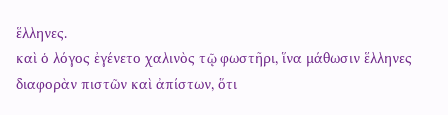ἕλληνες.
καὶ ὁ λόγος ἐγένετο χαλινὸς τῷ φωστῆρι, ἵνα μάθωσιν ἕλληνες διαφορὰν πιστῶν καὶ ἀπίστων, ὅτι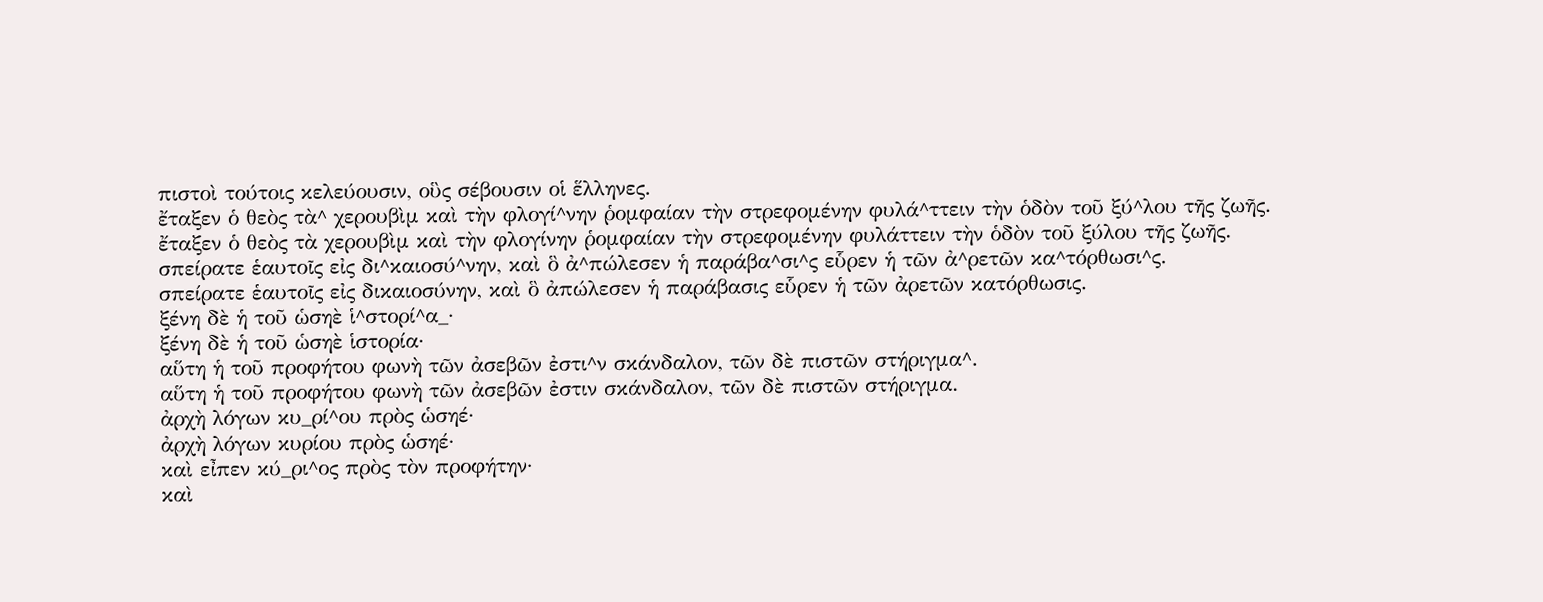πιστοὶ τούτοις κελεύουσιν, οὓς σέβουσιν οἱ ἕλληνες.
ἔταξεν ὁ θεὸς τὰ^ χερουβὶμ καὶ τὴν φλογί^νην ῥομφαίαν τὴν στρεφομένην φυλά^ττειν τὴν ὁδὸν τοῦ ξύ^λου τῆς ζωῆς.
ἔταξεν ὁ θεὸς τὰ χερουβὶμ καὶ τὴν φλογίνην ῥομφαίαν τὴν στρεφομένην φυλάττειν τὴν ὁδὸν τοῦ ξύλου τῆς ζωῆς.
σπείρατε ἑαυτοῖς εἰς δι^καιοσύ^νην, καὶ ὃ ἀ^πώλεσεν ἡ παράβα^σι^ς εὗρεν ἡ τῶν ἀ^ρετῶν κα^τόρθωσι^ς.
σπείρατε ἑαυτοῖς εἰς δικαιοσύνην, καὶ ὃ ἀπώλεσεν ἡ παράβασις εὗρεν ἡ τῶν ἀρετῶν κατόρθωσις.
ξένη δὲ ἡ τοῦ ὡσηὲ ἱ^στορί^α_·
ξένη δὲ ἡ τοῦ ὡσηὲ ἱστορία·
αὕτη ἡ τοῦ προφήτου φωνὴ τῶν ἀσεβῶν ἐστι^ν σκάνδαλον, τῶν δὲ πιστῶν στήριγμα^.
αὕτη ἡ τοῦ προφήτου φωνὴ τῶν ἀσεβῶν ἐστιν σκάνδαλον, τῶν δὲ πιστῶν στήριγμα.
ἀρχὴ λόγων κυ_ρί^ου πρὸς ὡσηέ·
ἀρχὴ λόγων κυρίου πρὸς ὡσηέ·
καὶ εἶπεν κύ_ρι^ος πρὸς τὸν προφήτην·
καὶ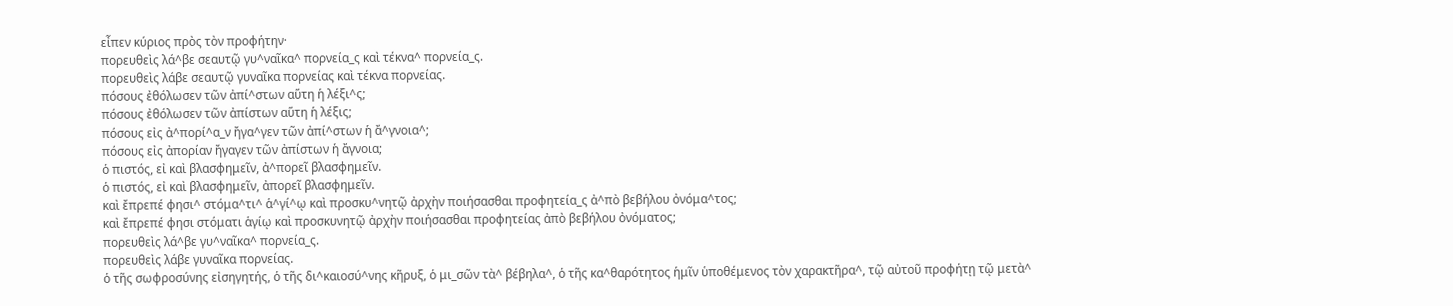εἶπεν κύριος πρὸς τὸν προφήτην·
πορευθεὶς λά^βε σεαυτῷ γυ^ναῖκα^ πορνεία_ς καὶ τέκνα^ πορνεία_ς.
πορευθεὶς λάβε σεαυτῷ γυναῖκα πορνείας καὶ τέκνα πορνείας.
πόσους ἐθόλωσεν τῶν ἀπί^στων αὕτη ἡ λέξι^ς;
πόσους ἐθόλωσεν τῶν ἀπίστων αὕτη ἡ λέξις;
πόσους εἰς ἀ^πορί^α_ν ἤγα^γεν τῶν ἀπί^στων ἡ ἄ^γνοια^;
πόσους εἰς ἀπορίαν ἤγαγεν τῶν ἀπίστων ἡ ἄγνοια;
ὁ πιστός, εἰ καὶ βλασφημεῖν, ἀ^πορεῖ βλασφημεῖν.
ὁ πιστός, εἰ καὶ βλασφημεῖν, ἀπορεῖ βλασφημεῖν.
καὶ ἔπρεπέ φησι^ στόμα^τι^ ἁ^γί^ῳ καὶ προσκυ^νητῷ ἀρχὴν ποιήσασθαι προφητεία_ς ἀ^πὸ βεβήλου ὀνόμα^τος;
καὶ ἔπρεπέ φησι στόματι ἁγίῳ καὶ προσκυνητῷ ἀρχὴν ποιήσασθαι προφητείας ἀπὸ βεβήλου ὀνόματος;
πορευθεὶς λά^βε γυ^ναῖκα^ πορνεία_ς.
πορευθεὶς λάβε γυναῖκα πορνείας.
ὁ τῆς σωφροσύνης εἰσηγητής, ὁ τῆς δι^καιοσύ^νης κῆρυξ, ὁ μι_σῶν τὰ^ βέβηλα^, ὁ τῆς κα^θαρότητος ἡμῖν ὑποθέμενος τὸν χαρακτῆρα^, τῷ αὐτοῦ προφήτῃ τῷ μετὰ^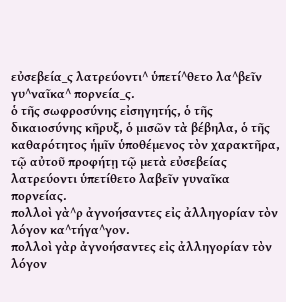εὐσεβεία_ς λατρεύοντι^ ὑπετί^θετο λα^βεῖν γυ^ναῖκα^ πορνεία_ς.
ὁ τῆς σωφροσύνης εἰσηγητής, ὁ τῆς δικαιοσύνης κῆρυξ, ὁ μισῶν τὰ βέβηλα, ὁ τῆς καθαρότητος ἡμῖν ὑποθέμενος τὸν χαρακτῆρα, τῷ αὐτοῦ προφήτῃ τῷ μετὰ εὐσεβείας λατρεύοντι ὑπετίθετο λαβεῖν γυναῖκα πορνείας.
πολλοὶ γὰ^ρ ἀγνοήσαντες εἰς ἀλληγορίαν τὸν λόγον κα^τήγα^γον.
πολλοὶ γὰρ ἀγνοήσαντες εἰς ἀλληγορίαν τὸν λόγον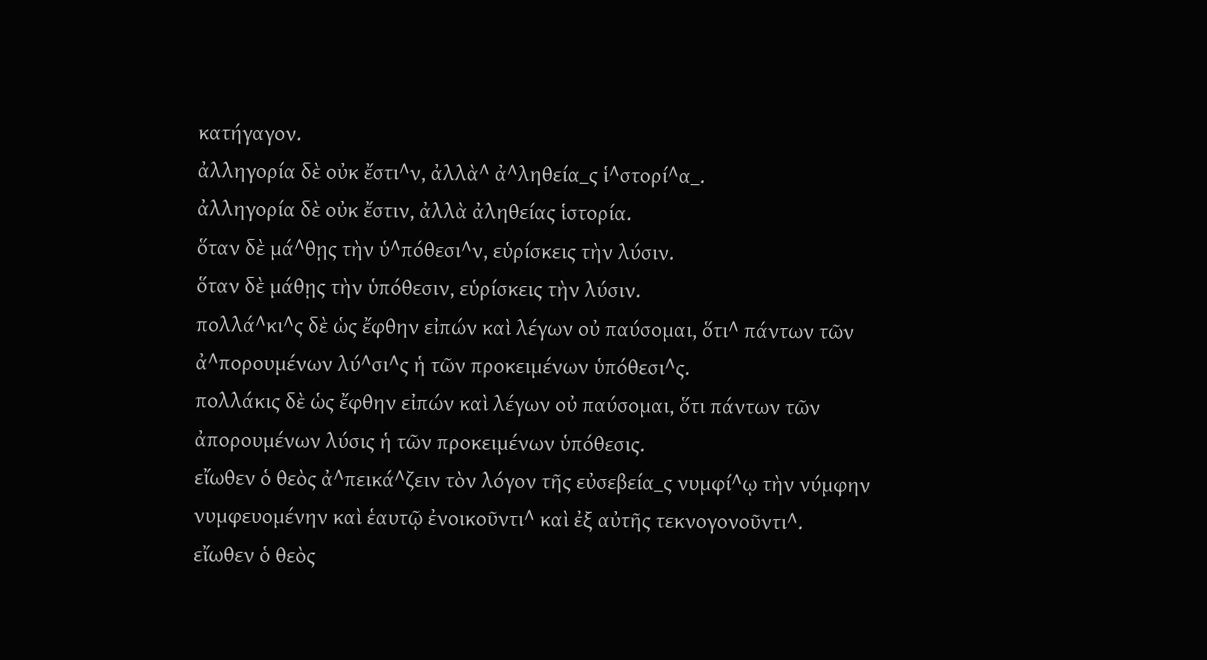κατήγαγον.
ἀλληγορία δὲ οὐκ ἔστι^ν, ἀλλὰ^ ἀ^ληθεία_ς ἱ^στορί^α_.
ἀλληγορία δὲ οὐκ ἔστιν, ἀλλὰ ἀληθείας ἱστορία.
ὅταν δὲ μά^θῃς τὴν ὑ^πόθεσι^ν, εὑρίσκεις τὴν λύσιν.
ὅταν δὲ μάθῃς τὴν ὑπόθεσιν, εὑρίσκεις τὴν λύσιν.
πολλά^κι^ς δὲ ὡς ἔφθην εἰπών καὶ λέγων οὐ παύσομαι, ὅτι^ πάντων τῶν ἀ^πορουμένων λύ^σι^ς ἡ τῶν προκειμένων ὑπόθεσι^ς.
πολλάκις δὲ ὡς ἔφθην εἰπών καὶ λέγων οὐ παύσομαι, ὅτι πάντων τῶν ἀπορουμένων λύσις ἡ τῶν προκειμένων ὑπόθεσις.
εἴωθεν ὁ θεὸς ἀ^πεικά^ζειν τὸν λόγον τῆς εὐσεβεία_ς νυμφί^ῳ τὴν νύμφην νυμφευομένην καὶ ἑαυτῷ ἐνοικοῦντι^ καὶ ἐξ αὐτῆς τεκνογονοῦντι^.
εἴωθεν ὁ θεὸς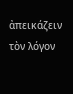ἀπεικάζειν τὸν λόγον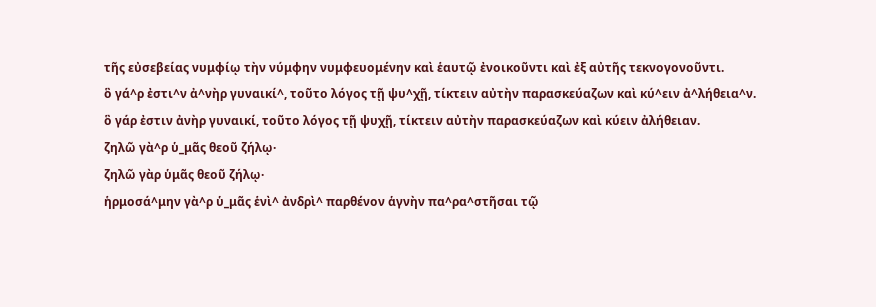τῆς εὐσεβείας νυμφίῳ τὴν νύμφην νυμφευομένην καὶ ἑαυτῷ ἐνοικοῦντι καὶ ἐξ αὐτῆς τεκνογονοῦντι.
ὃ γά^ρ ἐστι^ν ἀ^νὴρ γυναικί^, τοῦτο λόγος τῇ ψυ^χῇ, τίκτειν αὐτὴν παρασκεύαζων καὶ κύ^ειν ἀ^λήθεια^ν.
ὃ γάρ ἐστιν ἀνὴρ γυναικί, τοῦτο λόγος τῇ ψυχῇ, τίκτειν αὐτὴν παρασκεύαζων καὶ κύειν ἀλήθειαν.
ζηλῶ γὰ^ρ ὑ_μᾶς θεοῦ ζήλῳ·
ζηλῶ γὰρ ὑμᾶς θεοῦ ζήλῳ·
ἡρμοσά^μην γὰ^ρ ὑ_μᾶς ἑνὶ^ ἀνδρὶ^ παρθένον ἁγνὴν πα^ρα^στῆσαι τῷ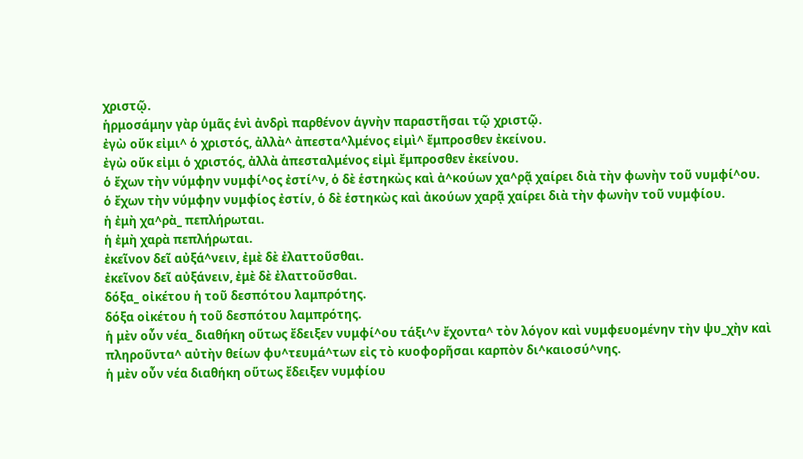χριστῷ.
ἡρμοσάμην γὰρ ὑμᾶς ἑνὶ ἀνδρὶ παρθένον ἁγνὴν παραστῆσαι τῷ χριστῷ.
ἐγὼ οὔκ εἰμι^ ὁ χριστός, ἀλλὰ^ ἀπεστα^λμένος εἰμὶ^ ἔμπροσθεν ἐκείνου.
ἐγὼ οὔκ εἰμι ὁ χριστός, ἀλλὰ ἀπεσταλμένος εἰμὶ ἔμπροσθεν ἐκείνου.
ὁ ἔχων τὴν νύμφην νυμφί^ος ἐστί^ν, ὁ δὲ ἑστηκὼς καὶ ἀ^κούων χα^ρᾷ χαίρει διὰ τὴν φωνὴν τοῦ νυμφί^ου.
ὁ ἔχων τὴν νύμφην νυμφίος ἐστίν, ὁ δὲ ἑστηκὼς καὶ ἀκούων χαρᾷ χαίρει διὰ τὴν φωνὴν τοῦ νυμφίου.
ἡ ἐμὴ χα^ρὰ_ πεπλήρωται.
ἡ ἐμὴ χαρὰ πεπλήρωται.
ἐκεῖνον δεῖ αὐξά^νειν, ἐμὲ δὲ ἐλαττοῦσθαι.
ἐκεῖνον δεῖ αὐξάνειν, ἐμὲ δὲ ἐλαττοῦσθαι.
δόξα_ οἰκέτου ἡ τοῦ δεσπότου λαμπρότης.
δόξα οἰκέτου ἡ τοῦ δεσπότου λαμπρότης.
ἡ μὲν οὖν νέα_ διαθήκη οὕτως ἔδειξεν νυμφί^ου τάξι^ν ἔχοντα^ τὸν λόγον καὶ νυμφευομένην τὴν ψυ_χὴν καὶ πληροῦντα^ αὐτὴν θείων φυ^τευμά^των εἰς τὸ κυοφορῆσαι καρπὸν δι^καιοσύ^νης.
ἡ μὲν οὖν νέα διαθήκη οὕτως ἔδειξεν νυμφίου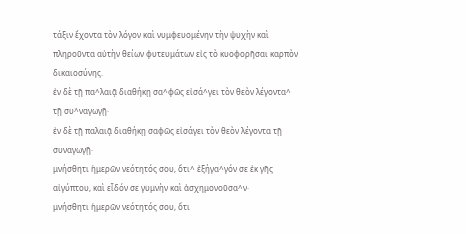τάξιν ἔχοντα τὸν λόγον καὶ νυμφευομένην τὴν ψυχὴν καὶ πληροῦντα αὐτὴν θείων φυτευμάτων εἰς τὸ κυοφορῆσαι καρπὸν δικαιοσύνης.
ἐν δὲ τῇ πα^λαιᾷ διαθήκῃ σα^φῶς εἰσά^γει τὸν θεὸν λέγοντα^ τῇ συ^ναγωγῇ·
ἐν δὲ τῇ παλαιᾷ διαθήκῃ σαφῶς εἰσάγει τὸν θεὸν λέγοντα τῇ συναγωγῇ·
μνήσθητι ἡμερῶν νεότητός σου, ὅτι^ ἐξήγα^γόν σε ἐκ γῆς αἰγύπτου, καὶ εἶδόν σε γυμνὴν καὶ ἀσχημονοῦσα^ν·
μνήσθητι ἡμερῶν νεότητός σου, ὅτι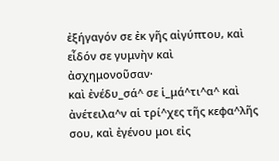ἐξήγαγόν σε ἐκ γῆς αἰγύπτου, καὶ εἶδόν σε γυμνὴν καὶ ἀσχημονοῦσαν·
καὶ ἐνέδυ_σά^ σε ἱ_μά^τι^α^ καὶ ἀνέτειλα^ν αἱ τρί^χες τῆς κεφα^λῆς σου, καὶ ἐγένου μοι εἰς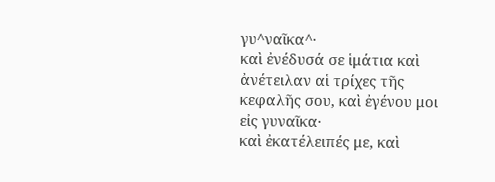γυ^ναῖκα^·
καὶ ἐνέδυσά σε ἱμάτια καὶ ἀνέτειλαν αἱ τρίχες τῆς κεφαλῆς σου, καὶ ἐγένου μοι εἰς γυναῖκα·
καὶ ἐκατέλειπές με, καὶ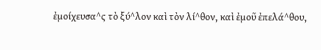ἐμοίχευσα^ς τὸ ξύ^λον καὶ τὸν λί^θον, καὶ ἐμοῦ ἐπελά^θου,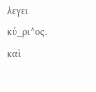λεγει κύ_ρι^ος.
καὶ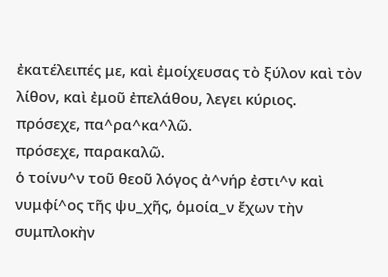ἐκατέλειπές με, καὶ ἐμοίχευσας τὸ ξύλον καὶ τὸν λίθον, καὶ ἐμοῦ ἐπελάθου, λεγει κύριος.
πρόσεχε, πα^ρα^κα^λῶ.
πρόσεχε, παρακαλῶ.
ὁ τοίνυ^ν τοῦ θεοῦ λόγος ἀ^νήρ ἐστι^ν καὶ νυμφί^ος τῆς ψυ_χῆς, ὁμοία_ν ἔχων τὴν συμπλοκὴν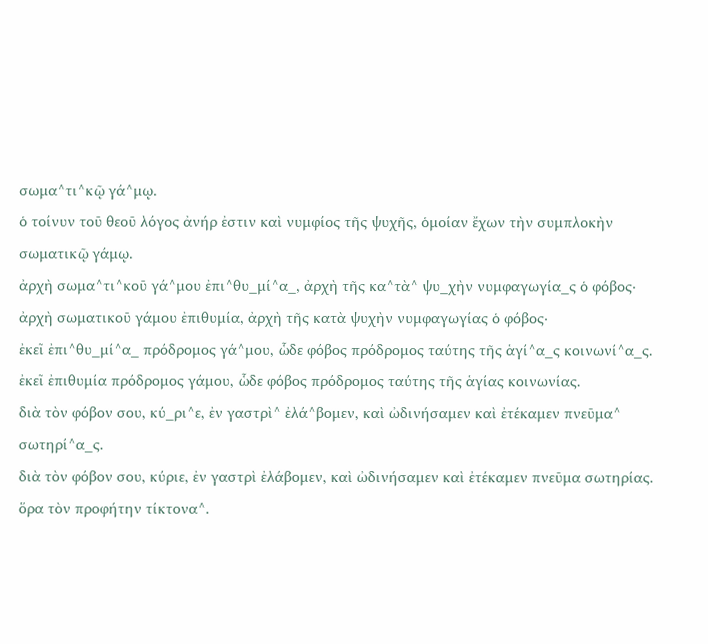σωμα^τι^κῷ γά^μῳ.
ὁ τοίνυν τοῦ θεοῦ λόγος ἀνήρ ἐστιν καὶ νυμφίος τῆς ψυχῆς, ὁμοίαν ἔχων τὴν συμπλοκὴν σωματικῷ γάμῳ.
ἀρχὴ σωμα^τι^κοῦ γά^μου ἐπι^θυ_μί^α_, ἀρχὴ τῆς κα^τὰ^ ψυ_χὴν νυμφαγωγία_ς ὁ φόβος·
ἀρχὴ σωματικοῦ γάμου ἐπιθυμία, ἀρχὴ τῆς κατὰ ψυχὴν νυμφαγωγίας ὁ φόβος·
ἐκεῖ ἐπι^θυ_μί^α_ πρόδρομος γά^μου, ὧδε φόβος πρόδρομος ταύτης τῆς ἁγί^α_ς κοινωνί^α_ς.
ἐκεῖ ἐπιθυμία πρόδρομος γάμου, ὧδε φόβος πρόδρομος ταύτης τῆς ἁγίας κοινωνίας.
διὰ τὸν φόβον σου, κύ_ρι^ε, ἐν γαστρὶ^ ἐλά^βομεν, καὶ ὠδινήσαμεν καὶ ἐτέκαμεν πνεῦμα^ σωτηρί^α_ς.
διὰ τὸν φόβον σου, κύριε, ἐν γαστρὶ ἐλάβομεν, καὶ ὠδινήσαμεν καὶ ἐτέκαμεν πνεῦμα σωτηρίας.
ὅρα τὸν προφήτην τίκτονα^.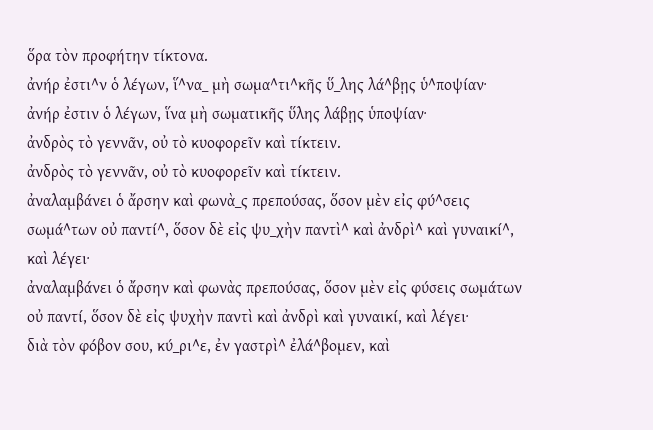ὅρα τὸν προφήτην τίκτονα.
ἀνήρ ἐστι^ν ὁ λέγων, ἵ^να_ μὴ σωμα^τι^κῆς ὕ_λης λά^βῃς ὑ^ποψίαν·
ἀνήρ ἐστιν ὁ λέγων, ἵνα μὴ σωματικῆς ὕλης λάβῃς ὑποψίαν·
ἀνδρὸς τὸ γεννᾶν, οὐ τὸ κυοφορεῖν καὶ τίκτειν.
ἀνδρὸς τὸ γεννᾶν, οὐ τὸ κυοφορεῖν καὶ τίκτειν.
ἀναλαμβάνει ὁ ἄρσην καὶ φωνὰ_ς πρεπούσας, ὅσον μὲν εἰς φύ^σεις σωμά^των οὐ παντί^, ὅσον δὲ εἰς ψυ_χὴν παντὶ^ καὶ ἀνδρὶ^ καὶ γυναικί^, καὶ λέγει·
ἀναλαμβάνει ὁ ἄρσην καὶ φωνὰς πρεπούσας, ὅσον μὲν εἰς φύσεις σωμάτων οὐ παντί, ὅσον δὲ εἰς ψυχὴν παντὶ καὶ ἀνδρὶ καὶ γυναικί, καὶ λέγει·
διὰ τὸν φόβον σου, κύ_ρι^ε, ἐν γαστρὶ^ ἐλά^βομεν, καὶ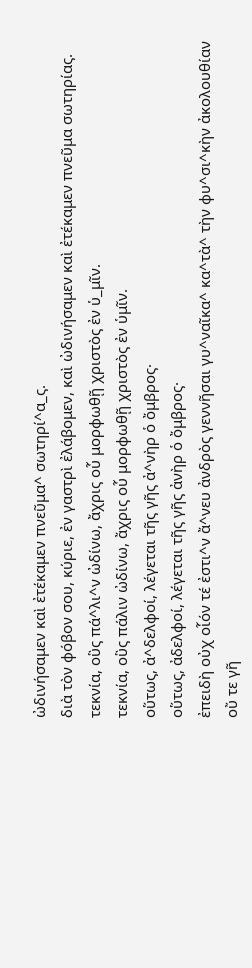ὠδινήσαμεν καὶ ἐτέκαμεν πνεῦμα^ σωτηρί^α_ς.
διὰ τὸν φόβον σου, κύριε, ἐν γαστρὶ ἐλάβομεν, καὶ ὠδινήσαμεν καὶ ἐτέκαμεν πνεῦμα σωτηρίας.
τεκνία, οὓς πά^λι^ν ὠδίνω, ἄχρις οὗ μορφωθῇ χριστὸς ἐν ὑ_μῖν.
τεκνία, οὓς πάλιν ὠδίνω, ἄχρις οὗ μορφωθῇ χριστὸς ἐν ὑμῖν.
οὕτως, ἀ^δελφοί, λέγεται τῆς γῆς ἀ^νὴρ ὁ ὄμβρος·
οὕτως, ἀδελφοί, λέγεται τῆς γῆς ἀνὴρ ὁ ὄμβρος·
ἐπειδὴ οὐχ οἷόν τέ ἐστι^ν ἄ^νευ ἀνδρὸς γεννῆσαι γυ^ναῖκα^ κα^τὰ^ τὴν φυ^σι^κὴν ἀκολουθίαν οὔ τε γῆ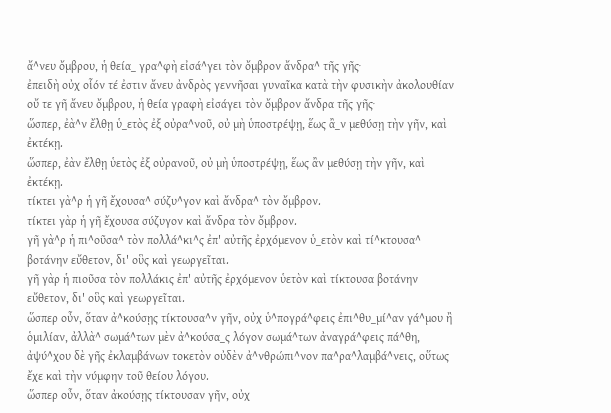ἄ^νευ ὄμβρου, ἡ θεία_ γρα^φὴ εἰσά^γει τὸν ὄμβρον ἄνδρα^ τῆς γῆς·
ἐπειδὴ οὐχ οἷόν τέ ἐστιν ἄνευ ἀνδρὸς γεννῆσαι γυναῖκα κατὰ τὴν φυσικὴν ἀκολουθίαν οὔ τε γῆ ἄνευ ὄμβρου, ἡ θεία γραφὴ εἰσάγει τὸν ὄμβρον ἄνδρα τῆς γῆς·
ὥσπερ, ἐὰ^ν ἔλθῃ ὑ_ετὸς ἐξ οὐρα^νοῦ, οὐ μὴ ὑποστρέψῃ, ἕως ἂ_ν μεθύσῃ τὴν γῆν, καὶ ἐκτέκῃ.
ὥσπερ, ἐὰν ἔλθῃ ὑετὸς ἐξ οὐρανοῦ, οὐ μὴ ὑποστρέψῃ, ἕως ἂν μεθύσῃ τὴν γῆν, καὶ ἐκτέκῃ.
τίκτει γὰ^ρ ἡ γῆ ἔχουσα^ σύζυ^γον καὶ ἄνδρα^ τὸν ὄμβρον.
τίκτει γὰρ ἡ γῆ ἔχουσα σύζυγον καὶ ἄνδρα τὸν ὄμβρον.
γῆ γὰ^ρ ἡ πι^οῦσα^ τὸν πολλά^κι^ς ἐπ' αὐτῆς ἐρχόμενον ὑ_ετὸν καὶ τί^κτουσα^ βοτάνην εὔθετον, δι' οὓς καὶ γεωργεῖται.
γῆ γὰρ ἡ πιοῦσα τὸν πολλάκις ἐπ' αὐτῆς ἐρχόμενον ὑετὸν καὶ τίκτουσα βοτάνην εὔθετον, δι' οὓς καὶ γεωργεῖται.
ὥσπερ οὖν, ὅταν ἀ^κούσῃς τίκτουσα^ν γῆν, οὐχ ὑ^πογρά^φεις ἐπι^θυ_μί^αν γά^μου ἢ ὁμιλίαν, ἀλλὰ^ σωμά^των μὲν ἀ^κούσα_ς λόγον σωμά^των ἀναγρά^φεις πά^θη, ἀψύ^χου δὲ γῆς ἐκλαμβάνων τοκετὸν οὐδὲν ἀ^νθρώπι^νον πα^ρα^λαμβά^νεις, οὕτως ἔχε καὶ τὴν νύμφην τοῦ θείου λόγου.
ὥσπερ οὖν, ὅταν ἀκούσῃς τίκτουσαν γῆν, οὐχ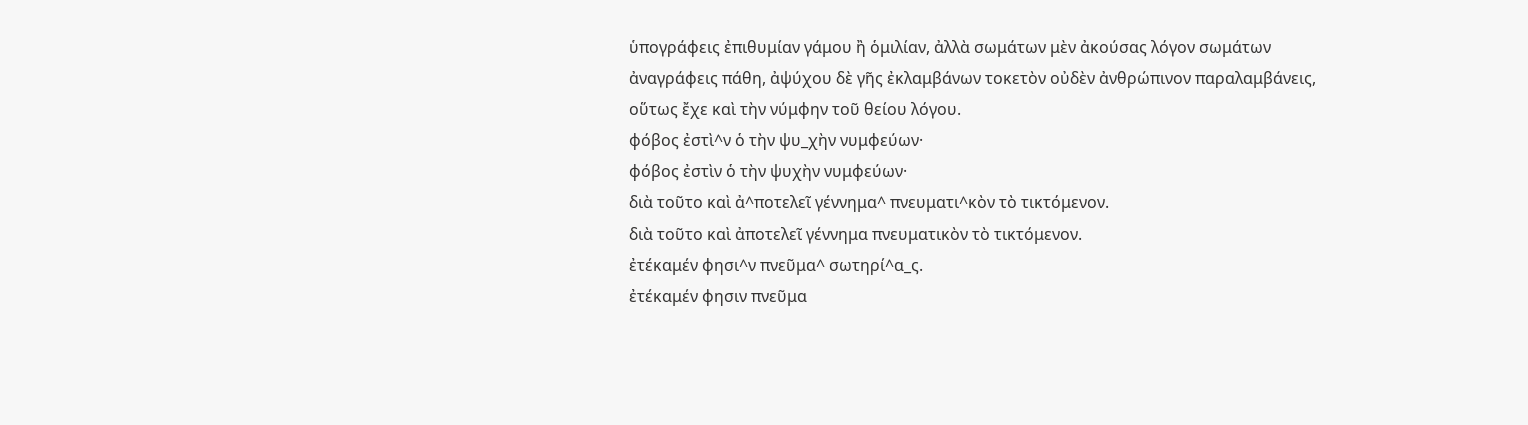ὑπογράφεις ἐπιθυμίαν γάμου ἢ ὁμιλίαν, ἀλλὰ σωμάτων μὲν ἀκούσας λόγον σωμάτων ἀναγράφεις πάθη, ἀψύχου δὲ γῆς ἐκλαμβάνων τοκετὸν οὐδὲν ἀνθρώπινον παραλαμβάνεις, οὕτως ἔχε καὶ τὴν νύμφην τοῦ θείου λόγου.
φόβος ἐστὶ^ν ὁ τὴν ψυ_χὴν νυμφεύων·
φόβος ἐστὶν ὁ τὴν ψυχὴν νυμφεύων·
διὰ τοῦτο καὶ ἀ^ποτελεῖ γέννημα^ πνευματι^κὸν τὸ τικτόμενον.
διὰ τοῦτο καὶ ἀποτελεῖ γέννημα πνευματικὸν τὸ τικτόμενον.
ἐτέκαμέν φησι^ν πνεῦμα^ σωτηρί^α_ς.
ἐτέκαμέν φησιν πνεῦμα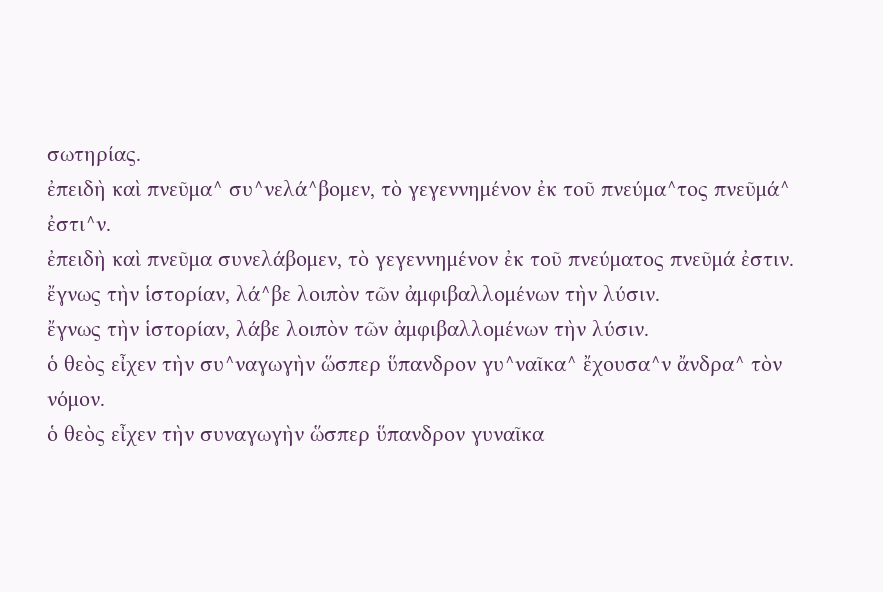σωτηρίας.
ἐπειδὴ καὶ πνεῦμα^ συ^νελά^βομεν, τὸ γεγεννημένον ἐκ τοῦ πνεύμα^τος πνεῦμά^ ἐστι^ν.
ἐπειδὴ καὶ πνεῦμα συνελάβομεν, τὸ γεγεννημένον ἐκ τοῦ πνεύματος πνεῦμά ἐστιν.
ἔγνως τὴν ἱστορίαν, λά^βε λοιπὸν τῶν ἀμφιβαλλομένων τὴν λύσιν.
ἔγνως τὴν ἱστορίαν, λάβε λοιπὸν τῶν ἀμφιβαλλομένων τὴν λύσιν.
ὁ θεὸς εἶχεν τὴν συ^ναγωγὴν ὥσπερ ὕπανδρον γυ^ναῖκα^ ἔχουσα^ν ἄνδρα^ τὸν νόμον.
ὁ θεὸς εἶχεν τὴν συναγωγὴν ὥσπερ ὕπανδρον γυναῖκα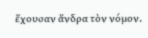ἔχουσαν ἄνδρα τὸν νόμον.